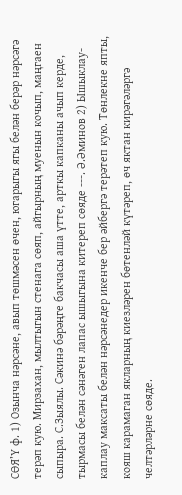СӨЯ’Ү ф. 1) Озынча нәрсәне, авып төшмәсен өчен, югарыгы ягы белән берәр нәрсәгә терәп кую. Мирзахан, мылтыгын стенага сөяп, айгырның муенын кочып, маңгаен сыпыра. С.Зыялы. Сәкинә бәрәңге бакчасы аша үтте, арткы капканы ачып керде, тырмасы белән сәнәген лапас ышыгына китереп сөяде ---. Ә.Әминов 2) Ышыклау-каплау максаты белән нәрсәнедер икенче бер әйбергә терәтеп кую. Төнлекне япты, кояш карамаган якларның киезләрен бөтенләй күтәреп, өч яктан кирәгәләргә челтәрләрне сөяде.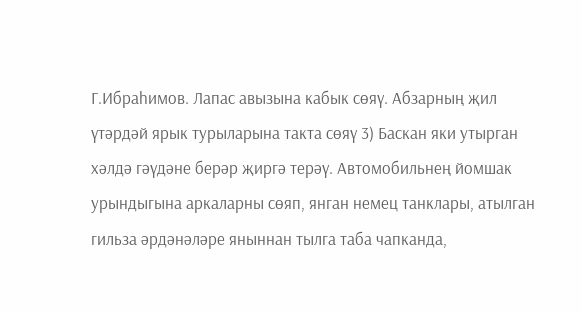Г.Ибраһимов. Лапас авызына кабык сөяү. Абзарның җил үтәрдәй ярык турыларына такта сөяү 3) Баскан яки утырган хәлдә гәүдәне берәр җиргә терәү. Автомобильнең йомшак урындыгына аркаларны сөяп, янган немец танклары, атылган гильза әрдәнәләре яныннан тылга таба чапканда,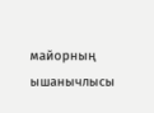майорның ышанычлысы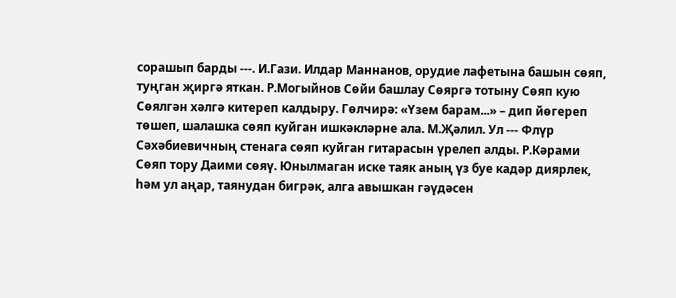сорашып барды ---. И.Гази. Илдар Маннанов, орудие лафетына башын сөяп, туңган җиргә яткан. Р.Могыйнов Сөйи башлау Сөяргә тотыну Сөяп кую Сөялгән хәлгә китереп калдыру. Гөлчирә: «Үзем барам...» – дип йөгереп төшеп, шалашка сөяп куйган ишкәкләрне ала. М.Җәлил. Ул --- Флүр Сәхәбиевичның стенага сөяп куйган гитарасын үрелеп алды. Р.Кәрами Сөяп тору Даими сөяү. Юнылмаган иске таяк аның үз буе кадәр диярлек, һәм ул аңар, таянудан бигрәк, алга авышкан гәүдәсен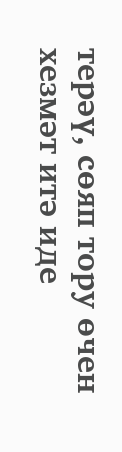терәү, сөяп тору өчен хезмәт итә иде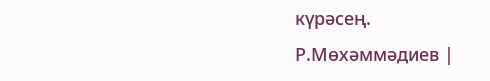күрәсең. Р.Мөхәммәдиев |